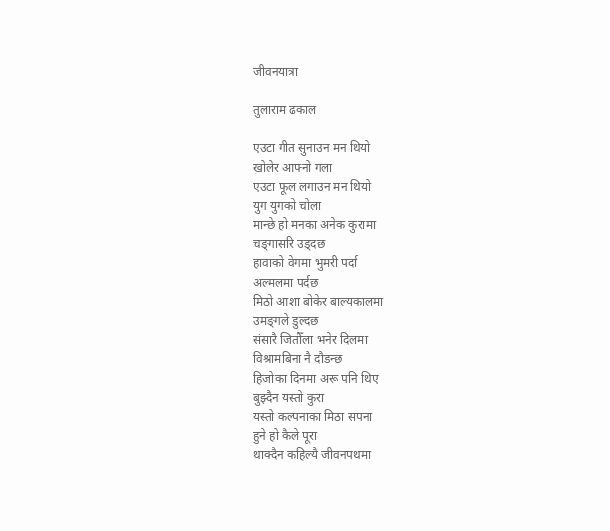जीवनयात्रा

तुलाराम ढकाल

एउटा गीत सुनाउन मन थियो
खोलेर आफ्नो गला
एउटा फूल लगाउन मन थियो
युग युगको चोला
मान्छे हो मनका अनेक कुरामा
चङ्‍गासरि उड्दछ
हावाको वेगमा भुमरी पर्दा
अल्मलमा पर्दछ
मिठो आशा बोकेर बाल्यकालमा
उमङ्‍गले डुल्दछ
संसारै जितौँला भनेर दिलमा
विश्रामबिना नै दौडन्छ
हिजोका दिनमा अरू पनि थिए
बुझ्दैन यस्तो कुरा
यस्तो कल्पनाका मिठा सपना
हुने हो कैले पूरा
थाक्दैन कहिल्यै जीवनपथमा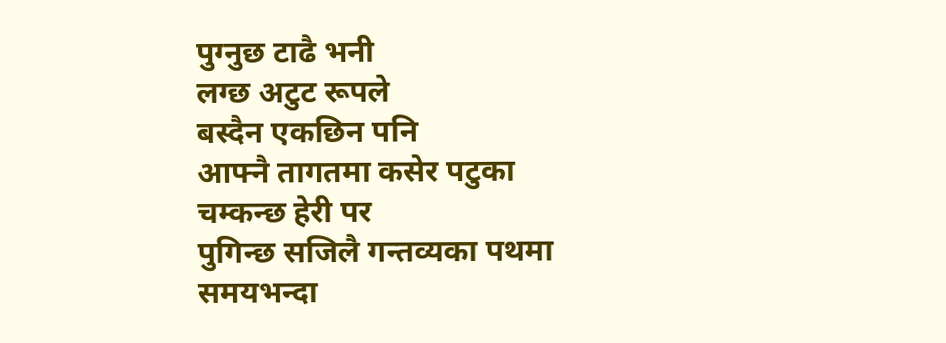पुग्‍नुछ टाढै भनी
लग्छ अटुट रूपले
बस्दैन एकछिन पनि
आफ्नै तागत‌मा कसेर पटुका
चम्कन्छ हेरी पर
पुगिन्छ सजिलै गन्तव्यका पथमा
समयभन्दा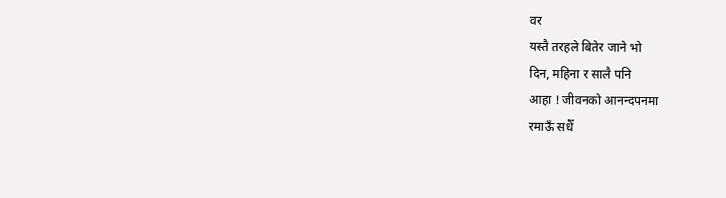वर
यस्तै तरहले बितेर जाने भो
दिन, महिना र सालै पनि
आहा ! जीवनको आनन्दपनमा
रमाऊँ सधैँ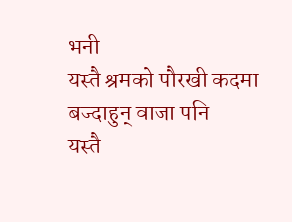भनी
यस्तै श्रमको पौरखी कद‌मा
बज्दाहुन् वाजा पनि
यस्तै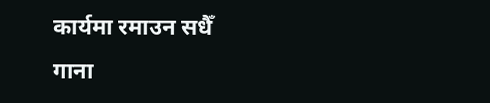कार्यमा रमाउन सधैँ
गाना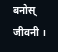बनोस् जीवनी ।